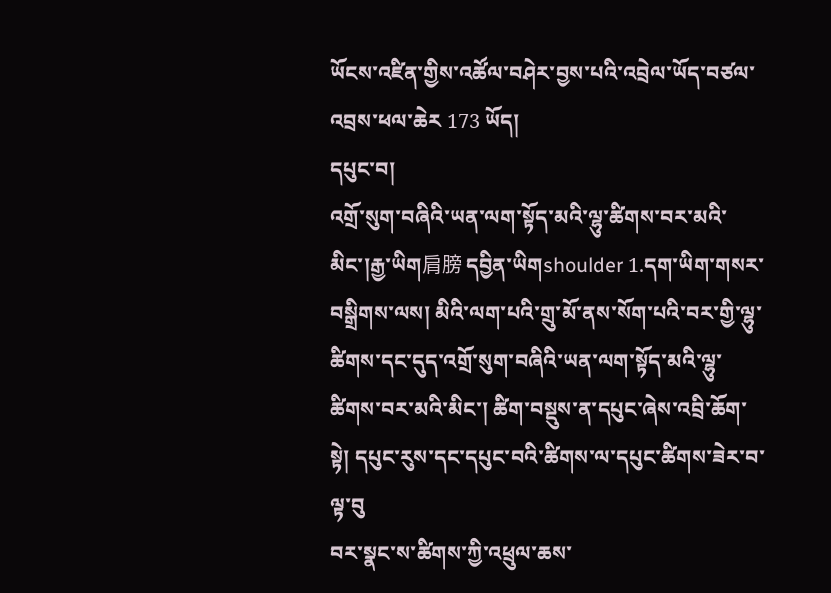ཡོངས་འཛིན་གྱིས་འཚོལ་བཤེར་བྱས་པའི་འབྲེལ་ཡོད་བཙལ་འབྲས་ཕལ་ཆེར 173 ཡོད།
དཔུང་བ།
འགྲོ་སུག་བཞིའི་ཡན་ལག་སྟོད་མའི་ལྷུ་ཚིགས་བར་མའི་མིང་།རྒྱ་ཡིག肩膀 དབྱིན་ཡིགshoulder 1.དག་ཡིག་གསར་བསྒྲིགས་ལས། མིའི་ལག་པའི་གྲུ་མོ་ནས་སོག་པའི་བར་གྱི་ལྷུ་ཚིགས་དང་དུད་འགྲོ་སུག་བཞིའི་ཡན་ལག་སྟོད་མའི་ལྷུ་ཚིགས་བར་མའི་མིང་། ཚིག་བསྡུས་ན་དཔུང་ཞེས་འབྲི་ཆོག་སྟེ། དཔུང་རུས་དང་དཔུང་བའི་ཚིགས་ལ་དཔུང་ཚིགས་ཟེར་བ་ལྟ་བུ
བར་སྣང་ས་ཚིགས་ཀྱི་འཕྲུལ་ཆས་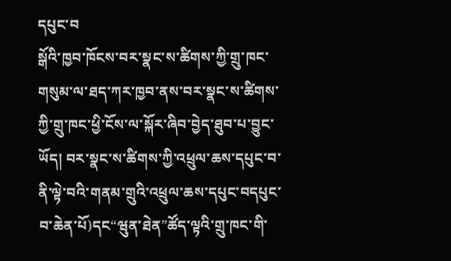དཔུང་བ
སྒོའི་ཁྱབ་ཁོངས་བར་སྣང་ས་ཚིགས་ཀྱི་གྲུ་ཁང་གསུམ་ལ་ཐད་ཀར་ཁྱབ་ནས་བར་སྣང་ས་ཚིགས་ཀྱི་གྲུ་ཁང་ཕྱི་ངོས་ལ་སྐོར་ཞིབ་བྱེད་ཐུབ་པ་བྱུང་ཡོད། བར་སྣང་ས་ཚིགས་ཀྱི་འཕྲུལ་ཆས་དཔུང་བ་ནི་ལྟེ་བའི་གནམ་གྲུའི་འཕྲུལ་ཆས་དཔུང་བདཔུང་བ་ཆེན་པོ)དང“ཝུན་ཐེན”ཚོད་ལྟའི་གྲུ་ཁང་གི་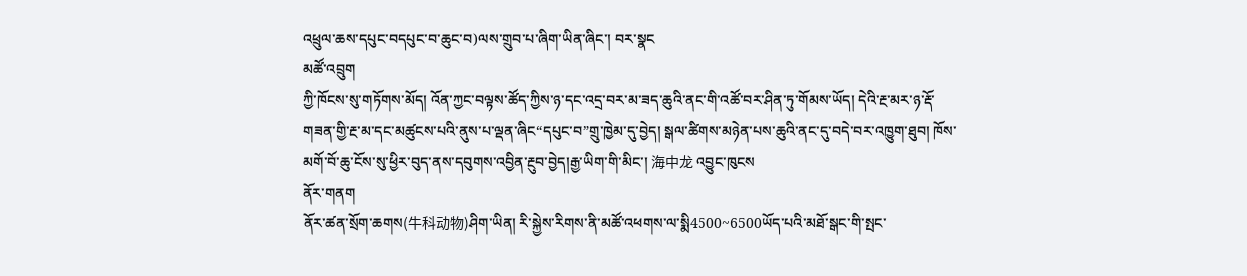འཕྲུལ་ཆས་དཔུང་བདཔུང་བ་ཆུང་བ)ལས་གྲུབ་པ་ཞིག་ཡིན་ཞིང་། བར་སྣང
མཚོ་འབྲུག
ཀྱི་ཁོངས་སུ་གཏོགས་མོད། འོན་ཀྱང་བལྟས་ཚོད་ཀྱིས་ཉ་དང་འདྲ་བར་མ་ཟད་ཆུའི་ནང་གི་འཚོ་བར་ཤིན་ཏུ་གོམས་ཡོད། དེའི་རྔ་མར་ཉ་རྡོ་གཟན་གྱི་རྔ་མ་དང་མཚུངས་པའི་ནུས་པ་ལྡན་ཞིང“དཔུང་བ”གྲུ་ཁྱེམ་དུ་བྱེད། སྒལ་ཚིགས་མཉེན་པས་ཆུའི་ནང་དུ་བདེ་བར་འཁྱུག་ཐུབ། ཁོས་མགོ་བོ་ཆུ་ངོས་སུ་ཕྱིར་བུད་ནས་དབུགས་འབྱིན་རྔུབ་བྱེད།རྒྱ་ཡིག་གི་མིང་། 海中龙 འབྱུང་ཁུངས
ནོར་གནག
ནོར་ཚན་སྲོག་ཆགས(牛科动物)ཤིག་ཡིན། རི་སྐྱེས་རིགས་ནི་མཚོ་འཕགས་ལ་སྨི4500~6500ཡོད་པའི་མཐོ་སྒང་གི་སྤང་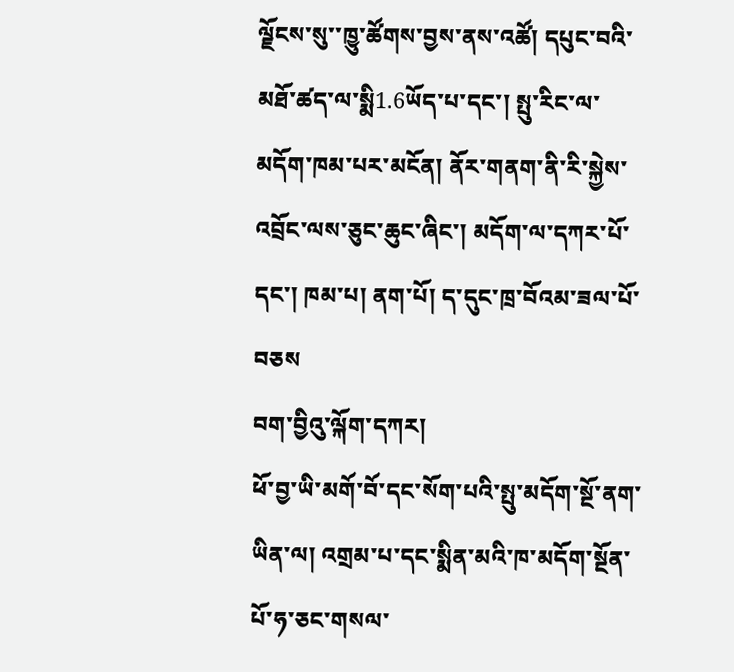ལྗོངས་སུ་་ཁྱུ་ཚོགས་བྱས་ནས་འཚོ། དཔུང་བའི་མཐོ་ཚད་ལ་སྨི1.6ཡོད་པ་དང་། སྤུ་རིང་ལ་མདོག་ཁམ་པར་མངོན། ནོར་གནག་ནི་རི་སྐྱེས་འབྲོང་ལས་ཅུང་ཆུང་ཞིང་། མདོག་ལ་དཀར་པོ་དང་། ཁམ་པ། ནག་པོ། ད་དུང་ཁྲ་བོའམ་ཟལ་པོ་བཅས
བག་བྱིའུ་ལྐོག་དཀར།
ཕོ་བྱ་ཡི་མགོ་བོ་དང་སོག་པའི་སྤུ་མདོག་སྔོ་ནག་ཡིན་ལ། འགྲམ་པ་དང་སྨིན་མའི་ཁ་མདོག་སྔོན་པོ་ཧ་ཅང་གསལ་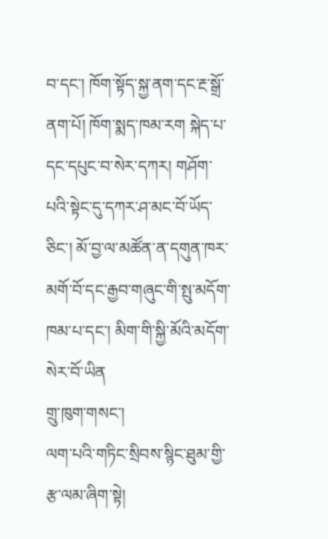བ་དང་། ཁོག་སྟོད་སྐྱ་ནག་དང་རྔ་སྒྲོ་ནག་པོ། ཁོག་སྨད་ཁམ་རག སྐེད་པ་དང་དཔུང་བ་སེར་དཀར། གཤོག་པའི་སྟེང་དུ་དཀར་ཤ་མང་བོ་ཡོད་ཅིང་། མོ་བྱ་ལ་མཚོན་ན་དགུན་ཁར་མགོ་བོ་དང་རྒྱབ་གཞུང་གི་སྤུ་མདོག་ཁམ་པ་དང་། མིག་གི་སྐྱི་མོའི་མདོག་སེར་བོ་ཡིན
གྲུ་ཁུག་གསང་།
ལག་པའི་གཏིང་སྲིབས་སྙིང་ཐུམ་གྱི་རྩ་ལམ་ཞིག་སྟེ།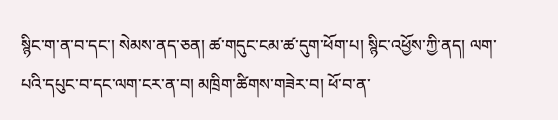སྙིང་ག་ན་བ་དང་། སེམས་ནད་ཅན། ཚ་གདུང་ངམ་ཚ་དུག་ཕོག་པ། སྙིང་འཕྱོས་ཀྱི་ནད། ལག་པའི་དཔུང་བ་དང་ལག་ངར་ན་བ། མཁྲིག་ཚིགས་གཟེར་བ། ཕོ་བ་ན་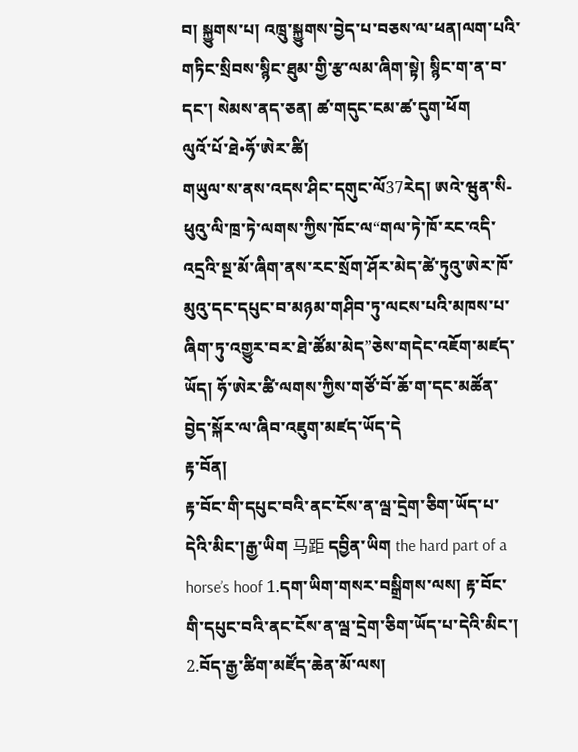བ། སྐྱུགས་པ། འཁྲུ་སྐྱུགས་བྱེད་པ་བཅས་ལ་ཕན།ལག་པའི་གཏིང་སྲིབས་སྙིང་ཐུམ་གྱི་རྩ་ལམ་ཞིག་སྟེ། སྙིང་ག་ན་བ་དང་། སེམས་ནད་ཅན། ཚ་གདུང་ངམ་ཚ་དུག་ཕོག
ལུའོ་པོ་ཐེ•ཧོ་ཨེར་ཚི།
གཡུལ་ས་ནས་འདས་ཤིང་དགུང་ལོ37རེད། ཨའེ་ཝུན་སི-ཕུའུ་ལི་ཁྲ་ཏེ་ལགས་ཀྱིས་ཁོང་ལ“གལ་ཏེ་ཁོ་རང་འདི་འདྲའི་སྔ་མོ་ཞིག་ནས་རང་སྲོག་ཤོར་མེད་ཚེ་ཏུའུ་ཨེར་ཁོ་མུའུ་དང་དཔུང་བ་མཉམ་གཤིབ་ཏུ་ལངས་པའི་མཁས་པ་ཞིག་ཏུ་འགྱུར་བར་ཐེ་ཚོམ་མེད”ཅེས་གདེང་འཇོག་མཛད་ཡོད། ཧོ་ཨེར་ཚི་ལགས་ཀྱིས་གཙོ་བོ་ཆོ་ག་དང་མཚོན་བྱེད་སྐོར་ལ་ཞིབ་འཇུག་མཛད་ཡོད་དེ
རྟ་བོན།
རྟ་བོང་གི་དཔུང་བའི་ནང་ངོས་ན་ལྦ་དྲེག་ཅིག་ཡོད་པ་དེའི་མིང་།རྒྱ་ཡིག 马距 དབྱིན་ཡིག the hard part of a horse’s hoof 1.དག་ཡིག་གསར་བསྒྲིགས་ལས། རྟ་བོང་གི་དཔུང་བའི་ནང་ངོས་ན་ལྦ་དྲེག་ཅིག་ཡོད་པ་དེའི་མིང་། 2.བོད་རྒྱ་ཚིག་མཛོད་ཆེན་མོ་ལས།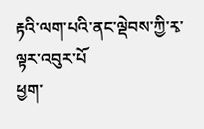རྟའི་ལག་པའི་ནང་ལྡེབས་ཀྱི་རྭ་ལྟར་འབུར་པོ
ཕྱག་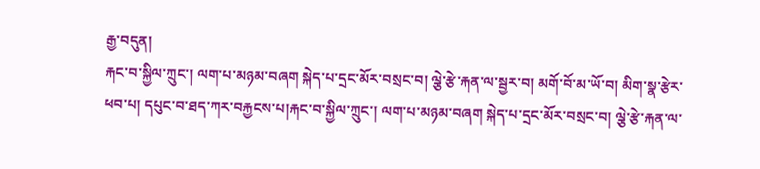རྒྱ་བདུན།
རྐང་བ་སྐྱིལ་ཀྲུང་། ལག་པ་མཉམ་བཞག སྐེད་པ་དྲང་མོར་བསྲང་བ། ལྕེ་རྩེ་རྐན་ལ་སྦྱར་བ། མགོ་བོ་མ་ཡོ་བ། མིག་སྣ་རྩེར་ཕབ་པ། དཔུང་བ་ཐད་ཀར་བརྐྱངས་པ།རྐང་བ་སྐྱིལ་ཀྲུང་། ལག་པ་མཉམ་བཞག སྐེད་པ་དྲང་མོར་བསྲང་བ། ལྕེ་རྩེ་རྐན་ལ་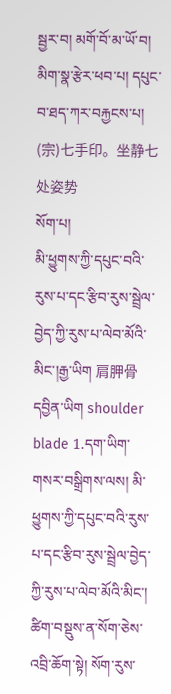སྦྱར་བ། མགོ་བོ་མ་ཡོ་བ། མིག་སྣ་རྩེར་ཕབ་པ། དཔུང་བ་ཐད་ཀར་བརྐྱངས་པ། (宗)七手印。坐静七处姿势
སོག་པ།
མི་ཕྱུགས་ཀྱི་དཔུང་བའི་རུས་པ་དང་རྩིབ་རུས་སྦྲེལ་བྱེད་ཀྱི་རུས་པ་ལེབ་མོའི་མིང་།རྒྱ་ཡིག 肩胛骨 དབྱིན་ཡིག shoulder blade 1.དག་ཡིག་གསར་བསྒྲིགས་ལས། མི་ཕྱུགས་ཀྱི་དཔུང་བའི་རུས་པ་དང་རྩིབ་རུས་སྦྲེལ་བྱེད་ཀྱི་རུས་པ་ལེབ་མོའི་མིང་། ཚིག་བསྡུས་ན་སོག་ཅེས་འབྲི་ཆོག་སྟེ། སོག་རུས་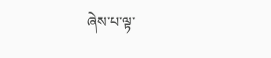ཞེས་པ་ལྟ་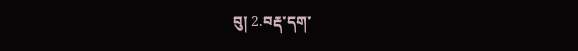བུ། 2.བརྡ་དག་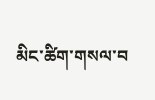མིང་ཚིག་གསལ་བ